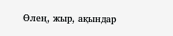Өлең, жыр, ақындар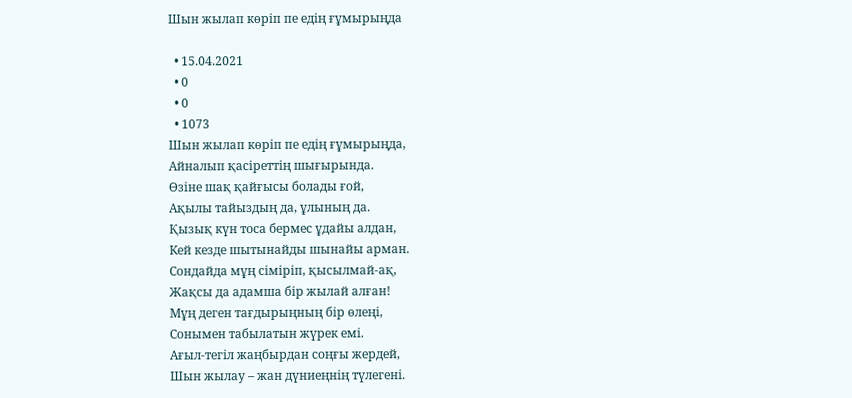Шын жылап көріп пе едің ғұмырыңда

  • 15.04.2021
  • 0
  • 0
  • 1073
Шын жылап көріп пе едің ғұмырыңда,
Айналып қасіреттің шығырында.
Өзіне шақ қайғысы болады ғой,
Ақылы тайыздың да, ұлының да.
Қызық күн тоса бермес ұдайы алдан,
Кей кезде шытынайды шынайы арман.
Сондайда мұң сіміріп, қысылмай-ақ,
Жақсы да адамша бір жылай алған!
Мұң деген тағдырыңның бір өлеңі,
Сонымен табылатын жүрек емі.
Ағыл-тегіл жаңбырдан соңғы жердей,
Шын жылау – жан дүниеңнің түлегені.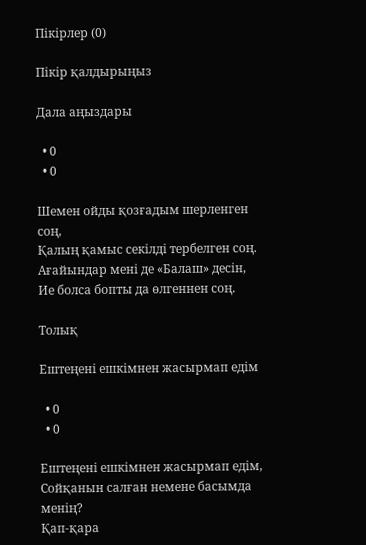Пікірлер (0)

Пікір қалдырыңыз

Дала аңыздары

  • 0
  • 0

Шемен ойды қозғадым шерленген соң,
Қалың қамыс секілді тербелген соң.
Ағайындар мені де «Балаш» десін,
Ие болса бопты да өлгеннен соң.

Толық

Ештеңені ешкімнен жасырмап едім

  • 0
  • 0

Ештеңені ешкімнен жасырмап едім,
Сойқанын салған немене басымда менің?
Қап-қара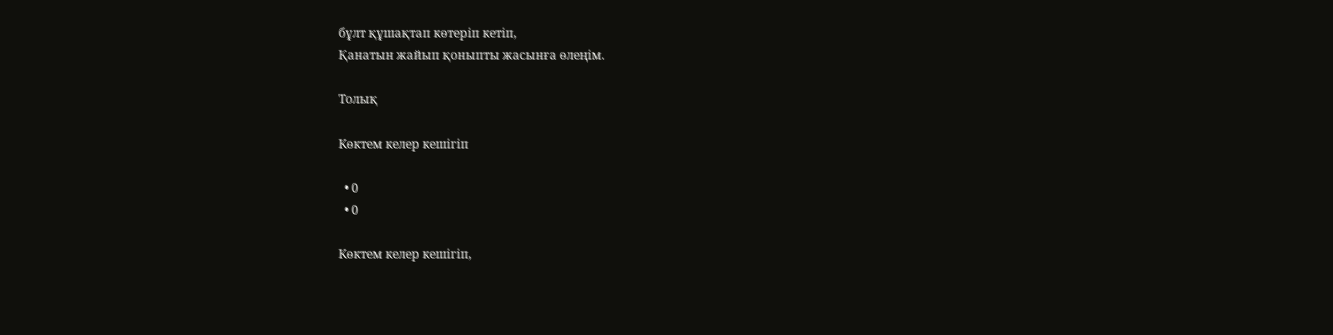бұлт құшақтап көтеріп кетіп,
Қанатын жайып қоныпты жасынға өлеңім.

Толық

Көктем келер кешігіп

  • 0
  • 0

Көктем келер кешігіп,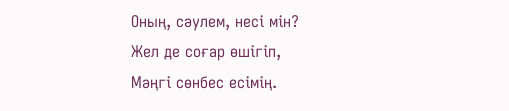Оның, сәулем, несі мін?
Жел де соғар өшігіп,
Мәңгі сөнбес есімің.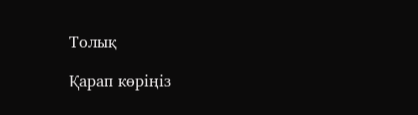Толық

Қарап көріңіз